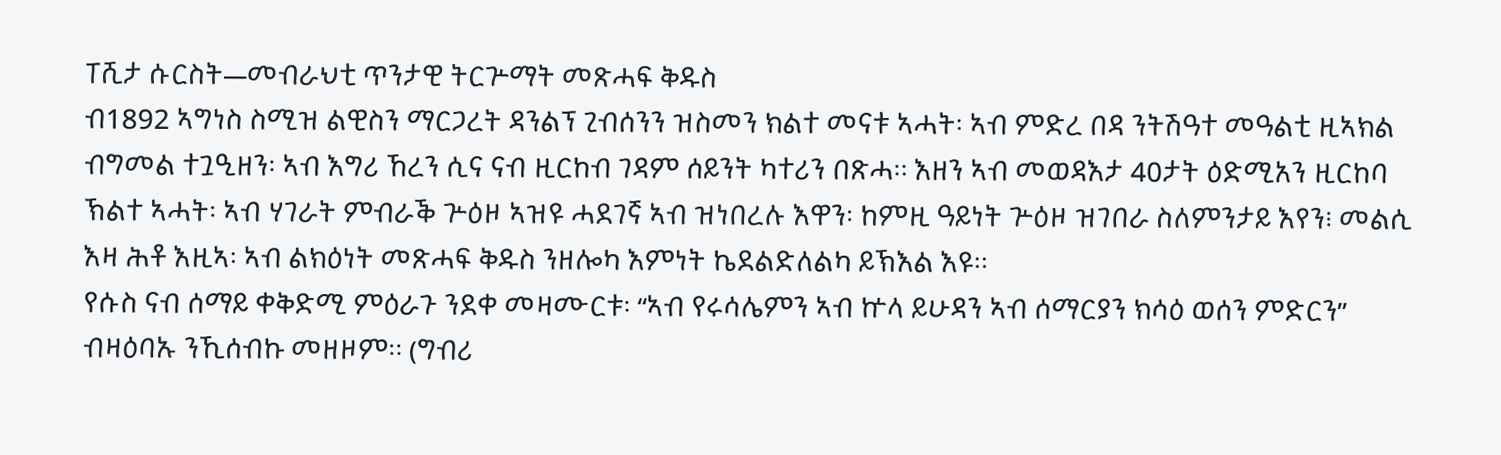ፐሺታ ሱርስት—መብራህቲ ጥንታዊ ትርጕማት መጽሓፍ ቅዱስ
ብ1892 ኣግነስ ስሚዝ ልዊስን ማርጋረት ዳንልፕ ጊብሰንን ዝስመን ክልተ መናቱ ኣሓት፡ ኣብ ምድረ በዳ ንትሽዓተ መዓልቲ ዚኣክል ብግመል ተጓዒዘን፡ ኣብ እግሪ ኸረን ሲና ናብ ዚርከብ ገዳም ሰይንት ካተሪን በጽሓ። እዘን ኣብ መወዳእታ 40ታት ዕድሚአን ዚርከባ ኽልተ ኣሓት፡ ኣብ ሃገራት ምብራቕ ጕዕዞ ኣዝዩ ሓደገኛ ኣብ ዝነበረሉ እዋን፡ ከምዚ ዓይነት ጕዕዞ ዝገበራ ስለምንታይ እየን፧ መልሲ እዛ ሕቶ እዚኣ፡ ኣብ ልክዕነት መጽሓፍ ቅዱስ ንዘሎካ እምነት ኬደልድለልካ ይኽእል እዩ።
የሱስ ናብ ሰማይ ቀቅድሚ ምዕራጉ ንደቀ መዛሙርቱ፡ “ኣብ የሩሳሌምን ኣብ ኵላ ይሁዳን ኣብ ሰማርያን ክሳዕ ወሰን ምድርን” ብዛዕባኡ ንኺሰብኩ መዘዞም። (ግብሪ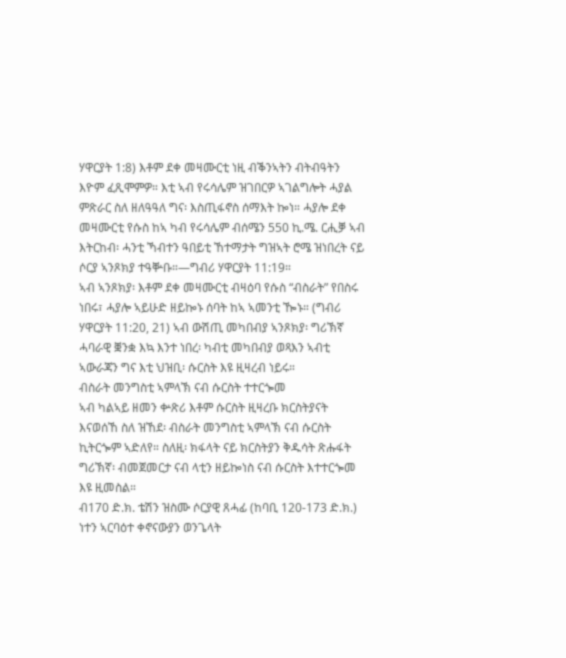ሃዋርያት 1:8) እቶም ደቀ መዛሙርቲ ነዚ ብቕንኣትን ብትብዓትን እዮም ፈጺሞምዎ። እቲ ኣብ የሩሳሌም ዝገበርዎ ኣገልግሎት ሓያል ምጽራር ስለ ዘለዓዓለ ግና፡ እስጢፋኖስ ሰማእት ኰነ። ሓያሎ ደቀ መዛሙርቲ የሱስ ከኣ ካብ የሩሳሌም ብሰሜን 550 ኪ.ሜ. ርሒቓ ኣብ እትርከብ፡ ሓንቲ ኻብተን ዓበይቲ ኸተማታት ግዝኣት ሮሜ ዝነበረት ናይ ሶርያ ኣንጾክያ ተዓቝቡ።—ግብሪ ሃዋርያት 11:19።
ኣብ ኣንጾክያ፡ እቶም ደቀ መዛሙርቲ ብዛዕባ የሱስ “ብስራት” የበስሩ ነበሩ፣ ሓያሎ ኣይሁድ ዘይኰኑ ሰባት ከኣ ኣመንቲ ዀኑ። (ግብሪ ሃዋርያት 11:20, 21) ኣብ ውሽጢ መካበብያ ኣንጾክያ፡ ግሪኽኛ ሓባራዊ ቛንቋ እኳ እንተ ነበረ፡ ካብቲ መካበብያ ወጻእን ኣብቲ ኣውራጃን ግና እቲ ህዝቢ፡ ሱርስት እዩ ዚዛረብ ነይሩ።
ብስራት መንግስቲ ኣምላኽ ናብ ሱርስት ተተርጐመ
ኣብ ካልኣይ ዘመን ቍጽሪ እቶም ሱርስት ዚዛረቡ ክርስትያናት እናወሰኸ ስለ ዝኸደ፡ ብስራት መንግስቲ ኣምላኽ ናብ ሱርስት ኪትርጐም ኣድለየ። ስለዚ፡ ክፋላት ናይ ክርስትያን ቅዱሳት ጽሑፋት ግሪኽኛ፡ ብመጀመርታ ናብ ላቲን ዘይኰነስ ናብ ሱርስት እተተርጐመ እዩ ዚመስል።
ብ170 ድ.ክ. ቴሽን ዝስሙ ሶርያዊ ጸሓፊ (ከባቢ 120-173 ድ.ክ.) ነተን ኣርባዕተ ቀኖናውያን ወንጌላት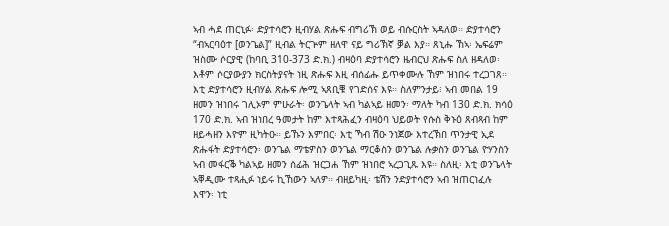ኣብ ሓደ ጠርኒፉ፡ ድያተሳሮን ዚብሃል ጽሑፍ ብግሪኽ ወይ ብሱርስት ኣዳለወ። ድያተሳሮን “ብኣርባዕተ [ወንጌል]” ዚብል ትርጕም ዘለዋ ናይ ግሪኽኛ ቓል እያ። ጸኒሑ ኸኣ፡ ኤፍሬም ዝስሙ ሶርያዊ (ከባቢ 310-373 ድ.ክ.) ብዛዕባ ድያተሳሮን ዜብርህ ጽሑፍ ስለ ዘዳለወ፡ እቶም ሶርያውያን ክርስትያናት ነዚ ጽሑፍ እዚ ብሰፊሑ ይጥቀሙሉ ኸም ዝነበሩ ተረጋገጸ።
እቲ ድያተሳሮን ዚብሃል ጽሑፍ ሎሚ ኣጸቢቑ የገድሰና እዩ። ስለምንታይ፧ ኣብ መበል 19 ዘመን ዝነበሩ ገሊኦም ምሁራት፡ ወንጌላት ኣብ ካልኣይ ዘመን፡ ማለት ካብ 130 ድ.ክ. ክሳዕ 170 ድ.ክ. ኣብ ዝነበረ ዓመታት ከም እተጻሕፈን ብዛዕባ ህይወት የሱስ ቅኑዕ ጸብጻብ ከም ዘይሓዘን እዮም ዚካትዑ። ይኹን እምበር፡ እቲ ኻብ ሽዑ ንነጀው እተረኽበ ጥንታዊ ኢደ ጽሑፋት ድያተሳሮን፡ ወንጌል ማቴዎስን ወንጌል ማርቆስን ወንጌል ሉቃስን ወንጌል ዮሃንስን ኣብ መፋርቕ ካልኣይ ዘመን ሰፊሕ ዝርጋሐ ኸም ዝነበሮ ኣረጋጊጹ እዩ። ስለዚ፡ እቲ ወንጌላት ኣቐዲሙ ተጻሒፉ ነይሩ ኪኸውን ኣለዎ። ብዘይካዚ፡ ቴሽን ንድያተሳሮን ኣብ ዝጠርነፈሉ እዋን፡ ነቲ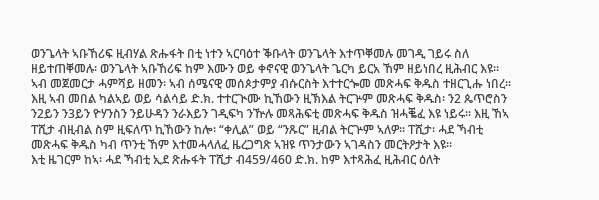ወንጌላት ኣቡኸሪፍ ዚብሃል ጽሑፋት በቲ ነተን ኣርባዕተ ቕቡላት ወንጌላት እተጥቐመሉ መገዲ ገይሩ ስለ ዘይተጠቐመሉ፡ ወንጌላት ኣቡኸሪፍ ከም እሙን ወይ ቀኖናዊ ወንጌላት ጌርካ ይርአ ኸም ዘይነበረ ዚሕብር እዩ።
ኣብ መጀመርታ ሓምሻይ ዘመን፡ ኣብ ሰሜናዊ መሰጶታምያ ብሱርስት እተተርጐመ መጽሓፍ ቅዱስ ተዘርጊሑ ነበረ። እዚ ኣብ መበል ካልኣይ ወይ ሳልሳይ ድ.ክ. ተተርጒሙ ኪኸውን ዚኽእል ትርጕም መጽሓፍ ቅዱስ፡ ን2 ጴጥሮስን ን2ይን ን3ይን ዮሃንስን ንይሁዳን ንራእይን ገዲፍካ ንዅሉ መጻሕፍቲ መጽሓፍ ቅዱስ ዝሓቘፈ እዩ ነይሩ። እዚ ኸኣ ፐሺታ ብዚብል ስም ዚፍለጥ ኪኸውን ከሎ፡ “ቀሊል” ወይ “ንጹር” ዚብል ትርጕም ኣለዎ። ፐሺታ፡ ሓደ ኻብቲ መጽሓፍ ቅዱስ ካብ ጥንቲ ኸም እተመሓላለፈ ዜረጋግጽ ኣዝዩ ጥንታውን ኣገዳስን መርትዖታት እዩ።
እቲ ዜገርም ከኣ፡ ሓደ ኻብቲ ኢደ ጽሑፋት ፐሺታ ብ459/460 ድ.ክ. ከም እተጻሕፈ ዚሕብር ዕለት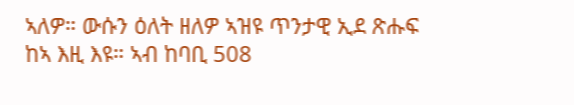ኣለዎ። ውሱን ዕለት ዘለዎ ኣዝዩ ጥንታዊ ኢደ ጽሑፍ ከኣ እዚ እዩ። ኣብ ከባቢ 508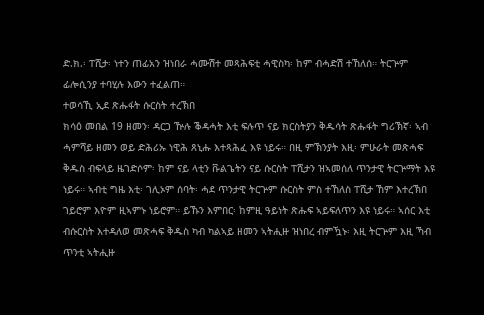ድ.ክ.፡ ፐሺታ፡ ነተን ጠፊአን ዝነበራ ሓሙሽተ መጻሕፍቲ ሓዊስካ፡ ከም ብሓድሽ ተኸለሰ። ትርጕም ፊሎሲንያ ተባሂሉ እውን ተፈልጠ።
ተወሳኺ ኢደ ጽሑፋት ሱርስት ተረኽበ
ክሳዕ መበል 19 ዘመን፡ ዳርጋ ዅሉ ቕዳሓት እቲ ፍሉጥ ናይ ክርስትያን ቅዱሳት ጽሑፋት ግሪኽኛ፡ ኣብ ሓምሻይ ዘመን ወይ ድሕሪኡ ነዊሕ ጸኒሑ እተጻሕፈ እዩ ነይሩ። በዚ ምኽንያት እዚ፡ ምሁራት መጽሓፍ ቅዱስ ብፍላይ ዜገድሶም፡ ከም ናይ ላቲን ቩልጌትን ናይ ሱርስት ፐሺታን ዝኣመሰለ ጥንታዊ ትርጕማት እዩ ነይሩ። ኣብቲ ግዜ እቲ፡ ገሊኦም ሰባት፡ ሓደ ጥንታዊ ትርጕም ሱርስት ምስ ተኸለስ ፐሺታ ኸም እተረኽበ ገይሮም እዮም ዚኣምኑ ነይሮም። ይኹን እምበር፡ ከምዚ ዓይነት ጽሑፍ ኣይፍለጥን እዩ ነይሩ። ኣሰር እቲ ብሱርስት እተዳለወ መጽሓፍ ቅዱስ ካብ ካልኣይ ዘመን ኣትሒዙ ዝነበረ ብምዃኑ፡ እዚ ትርጕም እዚ ኻብ ጥንቲ ኣትሒዙ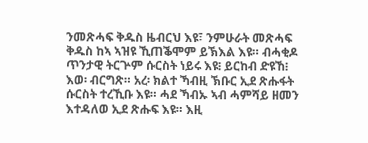ንመጽሓፍ ቅዱስ ዜብርህ እዩ፣ ንምሁራት መጽሓፍ ቅዱስ ከኣ ኣዝዩ ኺጠቕሞም ይኽእል እዩ። ብሓቂዶ ጥንታዊ ትርጕም ሱርስት ነይሩ እዩ፧ ይርከብ ድዩኸ፧
እወ፡ ብርግጽ። አረ፡ ክልተ ኻብዚ ኽቡር ኢደ ጽሑፋት ሱርስት ተረኺቡ እዩ። ሓደ ኻብኡ ኣብ ሓምሻይ ዘመን እተዳለወ ኢደ ጽሑፍ እዩ። እዚ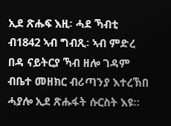ኢደ ጽሑፍ እዚ፡ ሓደ ኻብቲ ብ1842 ኣብ ግብጺ፡ ኣብ ምድረ በዳ ናይትርያ ኻብ ዘሎ ገዳም ብቤተ መዘክር ብሪጣንያ እተረኽበ ሓያሎ ኢደ ጽሑፋት ሱርስት እዩ።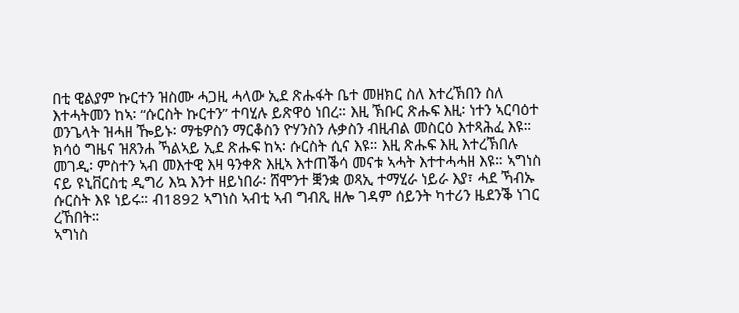በቲ ዊልያም ኩርተን ዝስሙ ሓጋዚ ሓላው ኢደ ጽሑፋት ቤተ መዘክር ስለ እተረኽበን ስለ እተሓትመን ከኣ፡ “ሱርስት ኩርተን” ተባሂሉ ይጽዋዕ ነበረ። እዚ ኽቡር ጽሑፍ እዚ፡ ነተን ኣርባዕተ ወንጌላት ዝሓዘ ዀይኑ፡ ማቴዎስን ማርቆስን ዮሃንስን ሉቃስን ብዚብል መስርዕ እተጻሕፈ እዩ።
ክሳዕ ግዜና ዝጸንሐ ኻልኣይ ኢደ ጽሑፍ ከኣ፡ ሱርስት ሲና እዩ። እዚ ጽሑፍ እዚ እተረኽበሉ መገዲ፡ ምስተን ኣብ መእተዊ እዛ ዓንቀጽ እዚኣ እተጠቕሳ መናቱ ኣሓት እተተሓሓዘ እዩ። ኣግነስ ናይ ዩኒቨርስቲ ዲግሪ እኳ እንተ ዘይነበራ፡ ሸሞንተ ቛንቋ ወጻኢ ተማሂራ ነይራ እያ፣ ሓደ ኻብኡ ሱርስት እዩ ነይሩ። ብ1892 ኣግነስ ኣብቲ ኣብ ግብጺ ዘሎ ገዳም ሰይንት ካተሪን ዜደንቕ ነገር ረኸበት።
ኣግነስ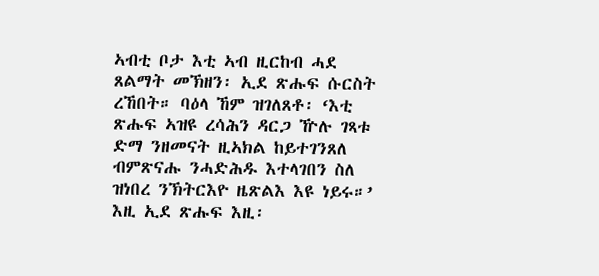ኣብቲ ቦታ እቲ ኣብ ዚርከብ ሓደ ጸልማት መኽዘን፡ ኢደ ጽሑፍ ሱርስት ረኸበት። ባዕላ ኸም ዝገለጸቶ፡ ‘እቲ ጽሑፍ ኣዝዩ ረሳሕን ዳርጋ ዅሉ ገጻቱ ድማ ንዘመናት ዚኣክል ከይተገንጸለ ብምጽናሑ ንሓድሕዱ እተላገበን ስለ ዝነበረ ንኽትርእዮ ዜጽልእ እዩ ነይሩ።’ እዚ ኢደ ጽሑፍ እዚ፡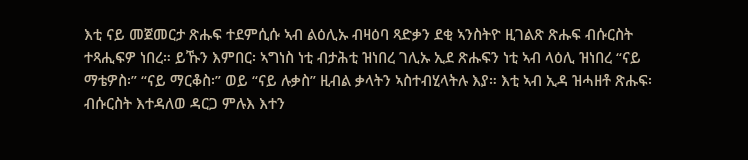እቲ ናይ መጀመርታ ጽሑፍ ተደምሲሱ ኣብ ልዕሊኡ ብዛዕባ ጻድቃን ደቂ ኣንስትዮ ዚገልጽ ጽሑፍ ብሱርስት ተጻሒፍዎ ነበረ። ይኹን እምበር፡ ኣግነስ ነቲ ብታሕቲ ዝነበረ ገሊኡ ኢደ ጽሑፍን ነቲ ኣብ ላዕሊ ዝነበረ “ናይ ማቴዎስ፡” “ናይ ማርቆስ፡” ወይ “ናይ ሉቃስ” ዚብል ቃላትን ኣስተብሂላትሉ እያ። እቲ ኣብ ኢዳ ዝሓዘቶ ጽሑፍ፡ ብሱርስት እተዳለወ ዳርጋ ምሉእ እተን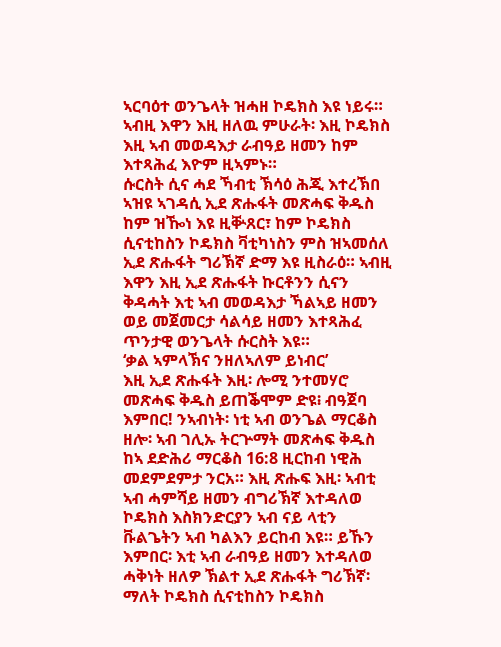ኣርባዕተ ወንጌላት ዝሓዘ ኮዴክስ እዩ ነይሩ። ኣብዚ እዋን እዚ ዘለዉ ምሁራት፡ እዚ ኮዴክስ እዚ ኣብ መወዳእታ ራብዓይ ዘመን ከም እተጻሕፈ እዮም ዚኣምኑ።
ሱርስት ሲና ሓደ ኻብቲ ኽሳዕ ሕጂ እተረኽበ ኣዝዩ ኣገዳሲ ኢደ ጽሑፋት መጽሓፍ ቅዱስ ከም ዝዀነ እዩ ዚቝጸር፣ ከም ኮዴክስ ሲናቲከስን ኮዴክስ ቫቲካነስን ምስ ዝኣመሰለ ኢደ ጽሑፋት ግሪኽኛ ድማ እዩ ዚስራዕ። ኣብዚ እዋን እዚ ኢደ ጽሑፋት ኩርቶንን ሲናን ቅዳሓት እቲ ኣብ መወዳእታ ኻልኣይ ዘመን ወይ መጀመርታ ሳልሳይ ዘመን እተጻሕፈ ጥንታዊ ወንጌላት ሱርስት እዩ።
‘ቃል ኣምላኽና ንዘለኣለም ይነብር’
እዚ ኢደ ጽሑፋት እዚ፡ ሎሚ ንተመሃሮ መጽሓፍ ቅዱስ ይጠቕሞም ድዩ፧ ብዓጀባ እምበር! ንኣብነት፡ ነቲ ኣብ ወንጌል ማርቆስ ዘሎ፡ ኣብ ገሊኡ ትርጕማት መጽሓፍ ቅዱስ ከኣ ደድሕሪ ማርቆስ 16:8 ዚርከብ ነዊሕ መደምደምታ ንርአ። እዚ ጽሑፍ እዚ፡ ኣብቲ ኣብ ሓምሻይ ዘመን ብግሪኽኛ እተዳለወ ኮዴክስ እስክንድርያን ኣብ ናይ ላቲን ቩልጌትን ኣብ ካልእን ይርከብ እዩ። ይኹን እምበር፡ እቲ ኣብ ራብዓይ ዘመን እተዳለወ ሓቅነት ዘለዎ ኽልተ ኢደ ጽሑፋት ግሪኽኛ፡ ማለት ኮዴክስ ሲናቲከስን ኮዴክስ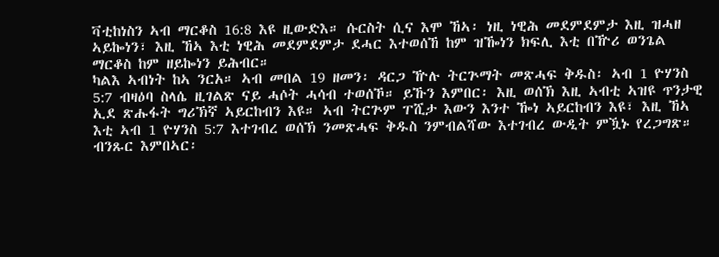ቫቲከነስን ኣብ ማርቆስ 16:8 እዩ ዚውድእ። ሱርስት ሲና እሞ ኸኣ፡ ነዚ ነዊሕ መደምደምታ እዚ ዝሓዘ ኣይኰነን፣ እዚ ኸኣ እቲ ነዊሕ መደምደምታ ደሓር እተወሰኸ ከም ዝዀነን ክፍሊ እቲ በዅሪ ወንጌል ማርቆስ ከም ዘይኰነን ይሕብር።
ካልእ ኣብነት ከኣ ንርአ። ኣብ መበል 19 ዘመን፡ ዳርጋ ዅሉ ትርጕማት መጽሓፍ ቅዱስ፡ ኣብ 1 ዮሃንስ 5:7 ብዛዕባ ስላሴ ዚገልጽ ናይ ሓሶት ሓሳብ ተወሰኾ። ይኹን እምበር፡ እዚ ወሰኽ እዚ ኣብቲ ኣዝዩ ጥንታዊ ኢደ ጽሑፋት ግሪኽኛ ኣይርከብን እዩ። ኣብ ትርጕም ፐሺታ እውን እንተ ዀነ ኣይርከብን እዩ፣ እዚ ኸኣ እቲ ኣብ 1 ዮሃንስ 5:7 እተገብረ ወሰኽ ንመጽሓፍ ቅዱስ ንምብልሻው እተገብረ ውዲት ምዃኑ የረጋግጽ።
ብንጹር እምበኣር፡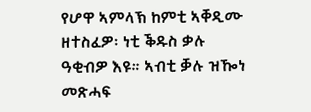የሆዋ ኣምላኽ ከምቲ ኣቐዲሙ ዘተስፈዎ፡ ነቲ ቕዱስ ቃሉ ዓቂብዎ እዩ። ኣብቲ ቓሉ ዝዀነ መጽሓፍ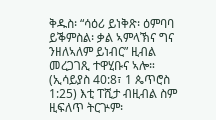ቅዱስ፡ “ሳዕሪ ይነቅጽ፡ ዕምባባ ይቕምስል፡ ቃል ኣምላኽና ግና ንዘለኣለም ይነብር” ዚብል መረጋገጺ ተዋሂቡና ኣሎ። (ኢሳይያስ 40:8፣ 1 ጴጥሮስ 1:25) እቲ ፐሺታ ብዚብል ስም ዚፍለጥ ትርጕም፡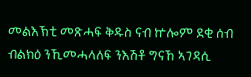መልእኽቲ መጽሓፍ ቅዱስ ናብ ኵሎም ደቂ ሰብ ብልክዕ ንኺመሓላለፍ ንእሽቶ ግናኸ ኣገዳሲ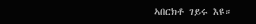ኣበርክቶ ገይሩ እዩ።